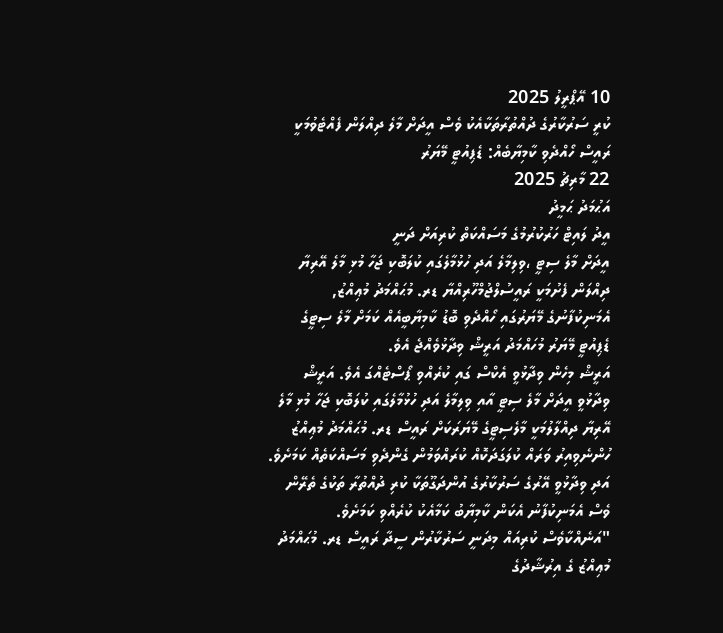10 އޭޕްރީލު 2025
ކުރީ ސަރުކާރުގެ ދުއްތުރާތަކާއެކު ވެސް އީދަށް މާލެ ދިއްލަން ފެއްޓެވުމަކީ ރައީސް ހޯއްދެވި ކާމިޔާބެއް: ޑެޕިއުޓީ މޭޔަރު
22 މާރިޗު 2025
އަޙުމަދު ޙަމީދު
އީދު ލައިޓް ހަރުކުރުމުގެ މަސައްކަތް ކުރިއަށް ދަނީ
އީދަށް މާލެ ސިޓީ ،ވިލިމާލެ އަދި ހުޅުމާލެގައި ކުލަބޮކި ޖަހާ މުޅި މާލެ އޭރިޔާ ދިއްލަން ފެށުމަކީ ރައީސުލްޖުމްހޫރިއްޔާ ޑރ. މުޙައްމަދު މުޢިއްޒު, އެމަނިކުފާނުގެ މޭޔަރުގައި ހޯއްދެވި ބޮޑު ކާމިޔާބީއެއް ކަމަށް މާލެ ސިޓީގެ ޑެޕިއުޓީ މޭޔަރު މުހައްމަދު އަރީޝް ވިދާޅުވެއްޖެ އެވެ.
އަރީޝް މިހެން ވިދާޅުވީ އެކްސް ގައި ކުރެއްވި ޕޯސްޓެއްގަ އެވެ. އަރީޝް ވިދާޅުވީ އީދަށް މާލެ ސިޓީ އާއި ވިލިމާލެ އަދި ހުޅުމާލެގައި ކުލަބޮކި ޖަހާ މުޅި މާލެ އޭރިޔާ ދިއްލާލުމަކީ މާލެސިޓީގެ މޭޔަރަކަށް ރައީސް ޑރ. މުޙައްމަދު މުޢިއްޒު ހުންނެވިއިރު ވަރައް ކުލަގަދަކޮއް ކުރައްވަމުން ގެންދެވި މަސައްކަތެއް ކަމަށެވެ.
އަދި ވިދާޅުވީ އޭރުގެ ސަރުކާރުގެ އުންދަގޫތަކާ ކުރި ދުއްތުރާ ތަކުގެ ތެރޭން ވެސް އެމަނިކުފާނު އެކަން ކާމިޔާބު ކަމާއެކު ކުރެއްވި ކަމަށެވެ.
"އަނެއްކާވެސް ކުރިއައް މިދަނީ ސަރުކާރުން ސީދާ ރައީސް ޑރ. މުޙައްމަދު މުޢިއްޒު ގެ އިރުޝާދުގެ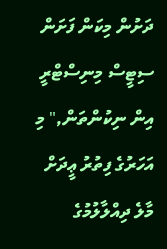ދަށުން މިކަން ފަށަން ސިޓީސް މިނިސްޓްރީ އިން ނިކުންތަން," މި އަހަރުގެ ފިތުރު ޢީދަށް މާލެ ދިއްލާލުމުގެ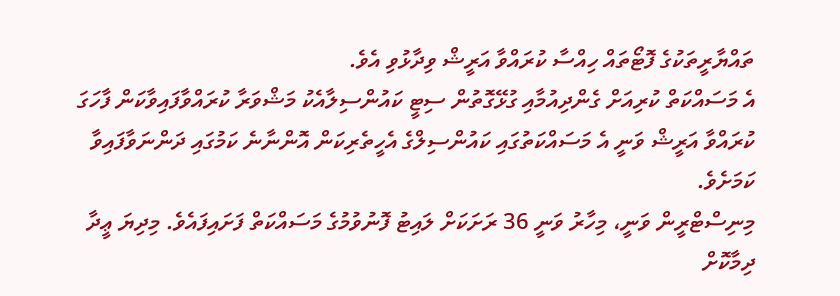ތައްޔާރީތަކުގެ ފޮޓޯތައް ހިއްސާ ކުރައްވާ އަރީޝް ވިދާޅުވި އެވެ.
އެ މަސައްކަތް ކުރިއަށް ގެންދިއުމާއި ގުޅޭގޮތުން ސިޓީ ކައުންސިލާއެކު މަޝްވަރާ ކުރައްވާފައިވާކަން ފާހަގަ ކުރައްވާ އަރީޝް ވަނީ އެ މަސައްކަތުގައި ކައުންސިލްގެ އެހީތެރިކަން އޮންނާނެ ކަމުގައި ދަންނަވާފައިވާ ކަމަށެވެ.
މިނިސްޓްރީން ވަނީ، މިހާރު ވަނީ 36 ރަށަކަށް ލައިޓު ފޮނުވުމުގެ މަސައްކަތް ފަށައިފައެވެ. މިދިޔަ ޢީދާ ދިމާކޮށް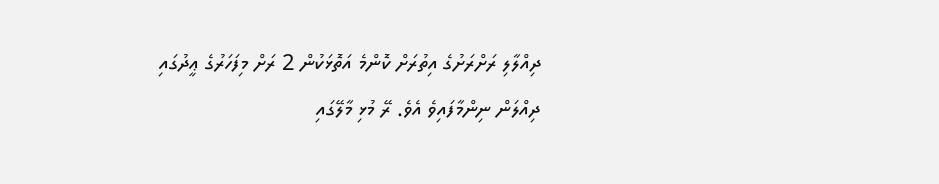ދިއްލާލި ރަށްރަށުގެ އިތުރަށް ކޮންމެ އަތޮޅަކުން 2 ރަށް މިފަހަރުގެ ޢީދުގައި ދިއްލަން ނިންމާފައިވެ އެވެ. ރޭ މުޅި މާލޭގައި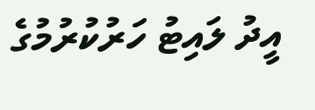އީދު ލައިޓު ހަރުކުރުމުގެ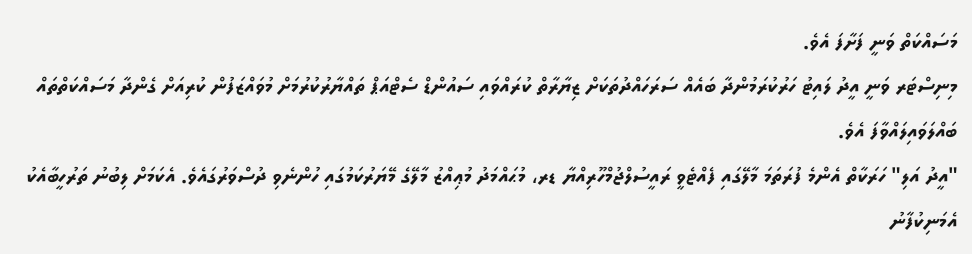މަސައްކަތް ވަނީ ފަށާފަ އެވެ.
މިނިސްޓަރ ވަނީ އީދު ލައިޓު ހަރުކުރަމުންދާ ބައެއް ސަރަހައްދުތަކަށް ޒިޔާރާތް ކުރައްވައި ސައުންޑް ސެޓްއަޕް ތައްޔާރުކުރުމަށް މުވައްޒަފުން ކުރިއަށް ގެންދާ މަސައްކަތްތައް ބައްލަވައިލައްވާފަ އެވެ.
"އީދު އަލި" ހަރަކާތް އެންމެ ފުރަތަމަ މާލޭގައި ފެއްޓެވީ ރައީސުލްޖުމްހޫރިއްޔާ ޑރ، މުޙައްމަދު މުޢިއްޒު މާލޭގެ މޭޔަރުކަމުގައި ހުންނެވި ދުސްވަރުގައެވެ. އެކަމަށް ލިބުނު ތަރުހީބާއެކު އެމަނިކުފާނު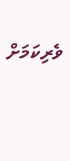ވެރިކަމަށް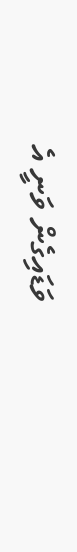ވަޑައިގެން ވަނީ އެ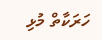ހަރަކާތް މުޅި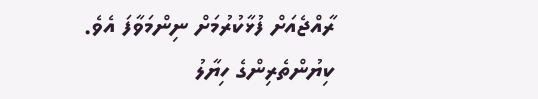ރާއްޖެއަށް ފުޅާކުރުމަށް ނިންމަވާފަ އެވެ.
ކިޔުންތެރިންގެ ހިޔާލު